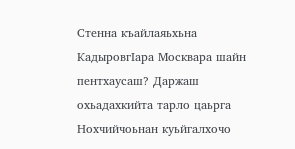Стенна къайлаяьхьна КадыровгIара Москвара шайн пентхаусаш? Даржаш охьадахкийта тарло цаьрга
Нохчийчоьнан куьйгалхочо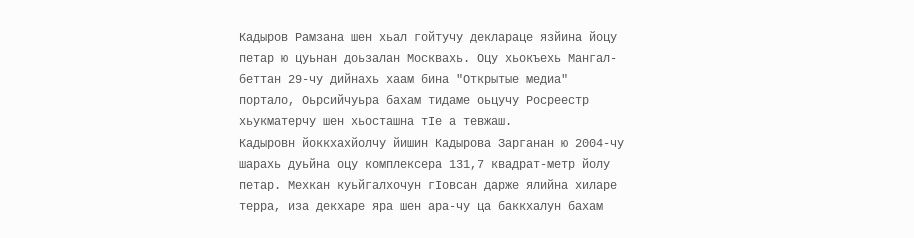Кадыров Рамзана шен хьал гойтучу деклараце язйина йоцу петар ю цуьнан доьзалан Москвахь. Оцу хьокъехь Мангал-беттан 29-чу дийнахь хаам бина "Открытые медиа" портало, Оьрсийчуьра бахам тидаме оьцучу Росреестр хьукматерчу шен хьосташна тIе а тевжаш.
Кадыровн йоккхахйолчу йишин Кадырова Зарганан ю 2004-чу шарахь дуьйна оцу комплексера 131,7 квадрат-метр йолу петар. Мехкан куьйгалхочун гIовсан дарже ялийна хиларе терра, иза декхаре яра шен ара-чу ца баккхалун бахам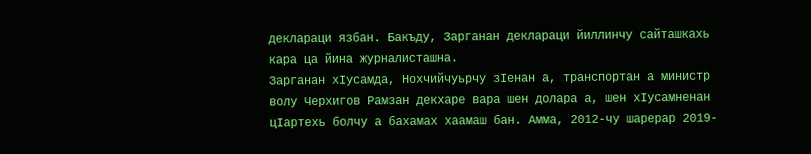деклараци язбан. Бакъду, Зарганан деклараци йиллинчу сайташкахь кара ца йина журналисташна.
Зарганан хIусамда, Нохчийчуьрчу зIенан а, транспортан а министр волу Черхигов Рамзан декхаре вара шен долара а, шен хIусамненан цIартехь болчу а бахамах хаамаш бан. Амма, 2012-чу шарерар 2019-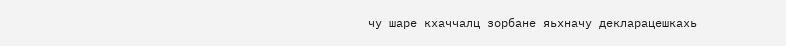чу шаре кхаччалц зорбане яьхначу декларацешкахь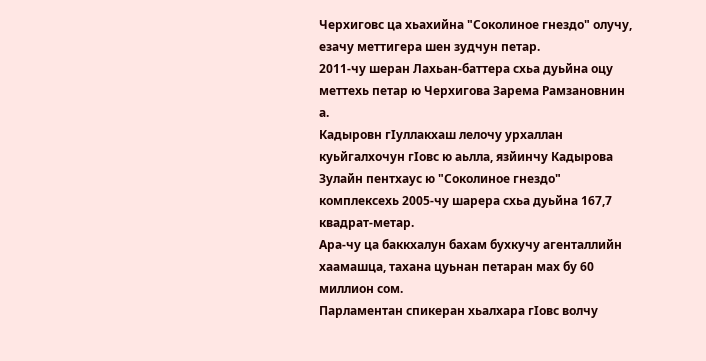Черхиговс ца хьахийна "Соколиное гнездо" олучу, езачу меттигера шен зудчун петар.
2011-чу шеран Лахьан-баттера схьа дуьйна оцу меттехь петар ю Черхигова Зарема Рамзановнин а.
Кадыровн гIуллакхаш лелочу урхаллан куьйгалхочун гIовс ю аьлла, язйинчу Кадырова Зулайн пентхаус ю "Соколиное гнездо" комплексехь 2005-чу шарера схьа дуьйна 167,7 квадрат-метар.
Ара-чу ца баккхалун бахам бухкучу агенталлийн хаамашца, тахана цуьнан петаран мах бу 60 миллион сом.
Парламентан спикеран хьалхара гIовс волчу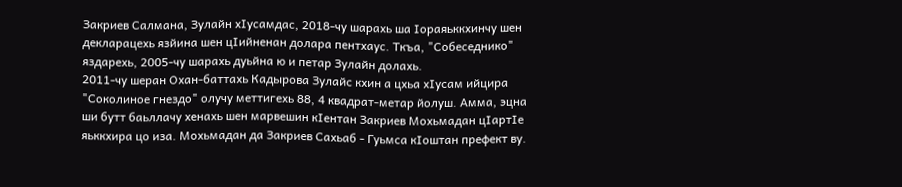Закриев Салмана, Зулайн хIусамдас, 2018-чу шарахь ша Iораяьккхинчу шен декларацехь язйина шен цIийненан долара пентхаус. Ткъа, "Собеседнико" яздарехь, 2005-чу шарахь дуьйна ю и петар Зулайн долахь.
2011-чу шеран Охан-баттахь Кадырова Зулайс кхин а цхьа хIусам ийцира "Соколиное гнездо" олучу меттигехь 88, 4 квадрат-метар йолуш. Амма, эцна ши бутт баьллачу хенахь шен марвешин кIентан Закриев Мохьмадан цIартIе яьккхира цо иза. Мохьмадан да Закриев Сахьаб - Гуьмса кIоштан префект ву.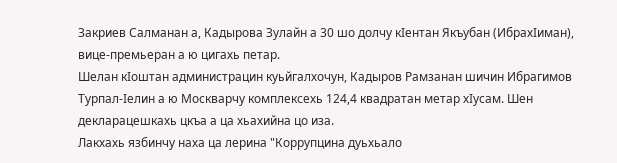Закриев Салманан а, Кадырова Зулайн а 30 шо долчу кIентан Якъубан (ИбрахIиман), вице-премьеран а ю цигахь петар.
Шелан кIоштан администрацин куьйгалхочун, Кадыров Рамзанан шичин Ибрагимов Турпал-Iелин а ю Москварчу комплексехь 124,4 квадратан метар хIусам. Шен декларацешкахь цкъа а ца хьахийна цо иза.
Лакхахь язбинчу наха ца лерина "Коррупцина дуьхьало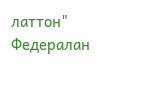латтон" Федералан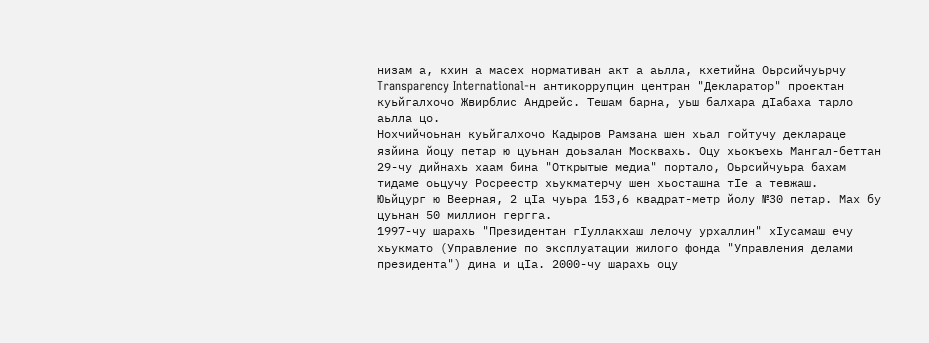низам а, кхин а масех нормативан акт а аьлла, кхетийна Оьрсийчуьрчу Transparency International-н антикоррупцин центран "Декларатор" проектан куьйгалхочо Жвирблис Андрейс. Тешам барна, уьш балхара дIабаха тарло аьлла цо.
Нохчийчоьнан куьйгалхочо Кадыров Рамзана шен хьал гойтучу деклараце язйина йоцу петар ю цуьнан доьзалан Москвахь. Оцу хьокъехь Мангал-беттан 29-чу дийнахь хаам бина "Открытые медиа" портало, Оьрсийчуьра бахам тидаме оьцучу Росреестр хьукматерчу шен хьосташна тIе а тевжаш.
Юьйцург ю Веерная, 2 цIа чуьра 153,6 квадрат-метр йолу №30 петар. Мах бу цуьнан 50 миллион гергга.
1997-чу шарахь "Президентан гIуллакхаш лелочу урхаллин" хIусамаш ечу хьукмато (Управление по эксплуатации жилого фонда "Управления делами президента") дина и цIа. 2000-чу шарахь оцу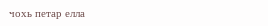чохь петар елла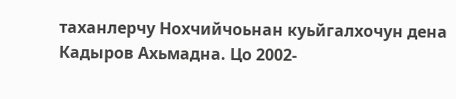таханлерчу Нохчийчоьнан куьйгалхочун дена Кадыров Ахьмадна. Цо 2002-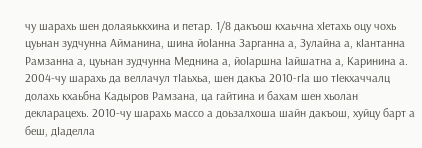чу шарахь шен долаяьккхина и петар. 1/8 дакъош кхаьчна хIетахь оцу чохь цуьнан зудчунна Айманина, шина йоIанна Зарганна а, Зулайна а, кIантанна Рамзанна а, цуьнан зудчунна Меднина а, йоIаршна Iайшатна а, Каринина а.
2004-чу шарахь да веллачул тIаьхьа, шен дакъа 2010-гIа шо тIекхаччалц долахь кхаьбна Кадыров Рамзана, ца гайтина и бахам шен хьолан декларацехь. 2010-чу шарахь массо а доьзалхоша шайн дакъош, хуйцу барт а беш, дIаделла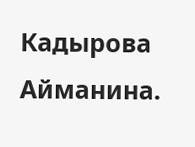Кадырова Айманина.